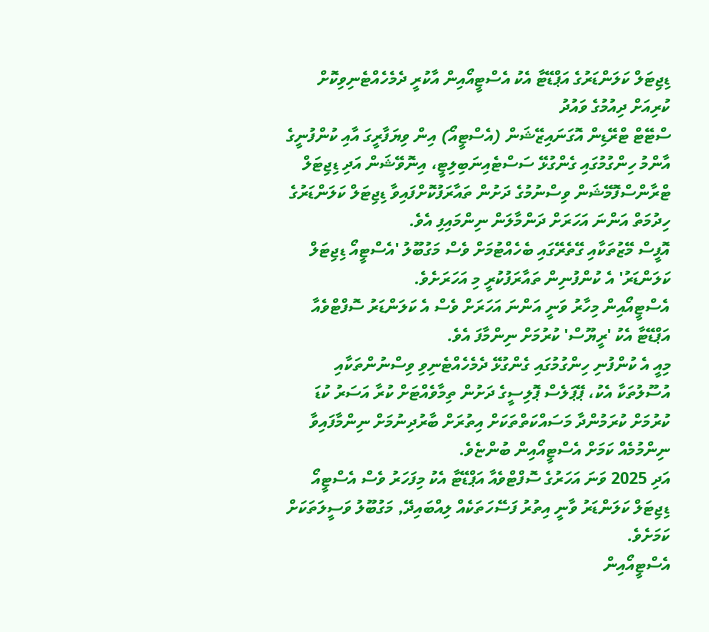ޑިޖިޓަލް ކަލަންޑަރުގެ އަޕްޑޭޓާ އެކު އެސްޓީއޯއިން އާކުރީ ދެމެހެއްޓެނިވިކޮށް ކުރިއަށް ދިއުމުގެ ވައުދު
ސްޓޭޓް ޓްރޭޑިން އޮގަނައިޒޭޝަން (އެސްޓީއޯ) އިން ވިޔަފާރީގަ އާއި ކުންފުނީގެ އާންމު ހިންގުމުގައި ގެންގުޅޭ ސަސްޓެއިނަބިލިޓީ، އިނޮވޭޝަން އަދި ޑިޖިޓަލް ޓްރާންސްފޮމޭޝަން ވިސްނުމުގެ ދަށުން ތައާރަފުކޮށްފައިވާ ޑިޖިޓަލް ކަލަންޑަރުގެ ހިދުމަތް އަންނަ އަހަރަށް ދަންމާލަން ނިންމައިފި އެވެ.
އޮފީސް މޭޒުތަކާއި ގޭތެރޭގައި ބެހެއްޓުމަށް ވެސް މަގުބޫލު 'އެސްޓީއޯ ޑިޖިޓަލް ކަލަންޑަރު' އެ ކުންފުނިން ތައާރަފުކުރީ މި އަހަރަށެވެ.
އެސްޓީއޯއިން މިހާރު ވަނީ އަންނަ އަހަރަށް ވެސް އެ ކަލަންޑަރު ސޮފްޓްވެއާ އަޕްޑޭޓާ އެކު 'ރީޔޫސް' ކުރުމަށް ނިންމާފަ އެވެ.
މިއީ އެ ކުންފުނި ހިންގުމުގައި ގެންގުޅޭ ދެމެހެއްޓެނިވި ވިސްނުންތަކާއި އުސޫލުތަކާ އެކު، ޕޭޕަލެސް ޕޮލިސީގެ ދަށުން ތިމާވެއްޓަށް ކުރާ އަސަރު ކުޑަ ކުރުމަށް ކުރަމުންދާ މަސައްކަތްތަކަށް އިތުރަށް ބާރުދިނުމަށް ނިންމާފައިވާ ނިންމުމެއް ކަމަށް އެސްޓީއޯއިން ބުންޏެވެ.
އަދި 2025 ވަނަ އަހަރުގެ ސޮފްޓްވެއާ އަޕްޑޭޓާ އެކު މިފަހަރު ވެސް އެސްޓީއޯ ޑިޖިޓަލް ކަލަންޑަރު ވާނީ އިތުރު ފަސޭހަތަކެއް ލިއްބައިދޭ, މަގުބޫލު ވަސީލަތަކަށް ކަމަށެވެ.
އެސްޓީއޯއިން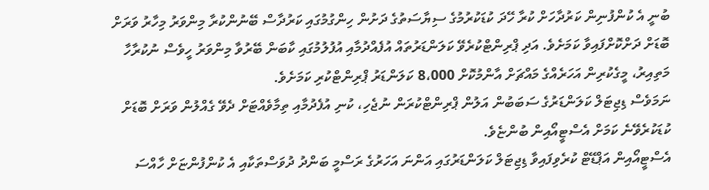ބުނީ އެ ކުންފުނިން ކަރުދާހަށް ކުރާ ހޭދަ ކުޑަކުރުމުގެ ސިޔާސަތުގެ ދަށުން ހިންގުމުގައި ކަރުދާސް ބޭނުންކުރާ މިންވަރު މިހާރު ވަރަށް ބޮޑަށް ދަށްކޮށްފައިވާ ކަމަށެވެ. އަދި ޕްރިންޓްކުރެވޭ ކަލަންޑަރުތައް އުފެއްދުމާއި އުފުލުމުގައި ކާބަން ބޭރުވާ މިންވަރު ހީވެސް ނުކުރާހާ މަތިއިރު، މީގެކުރިން އަހަރެއްގެ މައްޗަށް އާންމުކޮށް 8،000 ކަލަންޑަރު ޕްރިންޓްކުރި ކަމަށެވެ.
ނަމަވެސް ޑިޖިޓަލް ކަލަންޑަރުގެ ސަބަބުން އަލުން ޕްރިންޓްކުރަން ނުޖެހި، ކުނި އުފެދުމާއި ތިމާވެއްޓަށް ދެވޭ ގެއްލުން ވަރަށް ބޮޑަށް ކުޑަކުރެވޭނެ ކަމަށް އެސްޓީއޯއިން ބުންޏެވެ.
އެސްޓީއޯއިން އަޕްޑޭޓް ކުރެވިފައިވާ ޑިޖިޓަލް ކަލަންޑަރުގައި އަންނަ އަހަރުގެ ރަސްމީ ބަންދު ދުވަސްތަކާއި އެ ކުންފުންޏަށް ހާއްސަ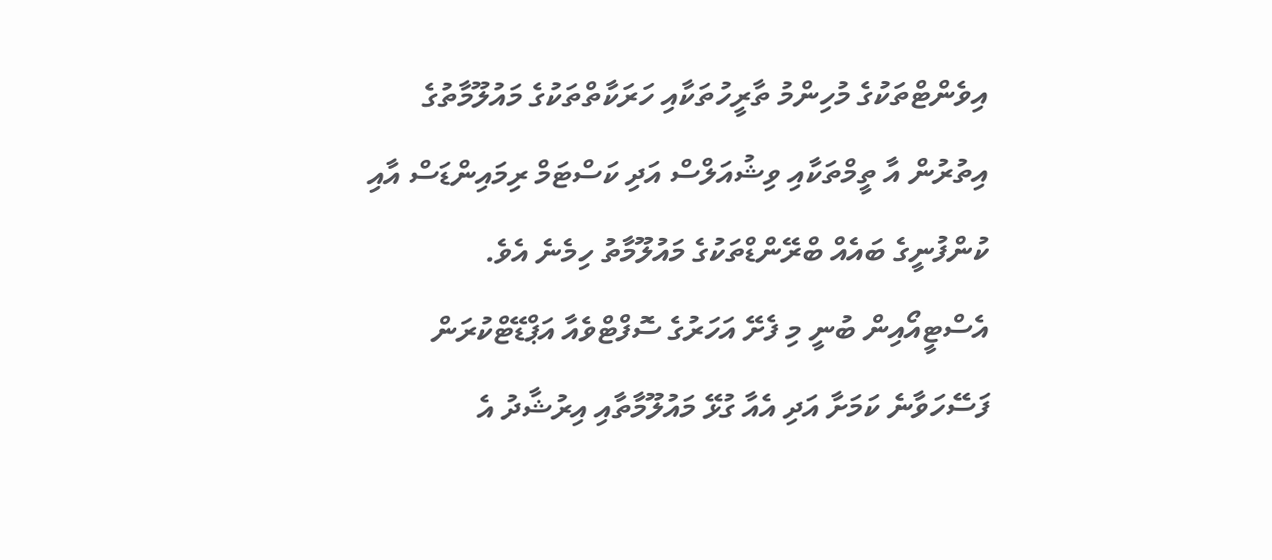އިވެންޓްތަކުގެ މުހިންމު ތާރީހުތަކާއި ހަރަކާތްތަކުގެ މައުލޫމާތުގެ އިތުރުން އާ ތީމްތަކާއި ވިޝުއަލްސް އަދި ކަސްޓަމް ރިމައިންޑަސް އާއި ކުންފުނީގެ ބައެއް ބްރޭންޑްތަކުގެ މައުލޫމާތު ހިމެނެ އެވެ.
އެސްޓީއޯއިން ބުނީ މި ފެށޭ އަހަރުގެ ސޮފްޓްވެއާ އަޕްޑޭޓްކުރަން ފަސޭހަވާނެ ކަމަށާ އަދި އެއާ ގުޅޭ މައުލޫމާތާއި އިރުޝާދު އެ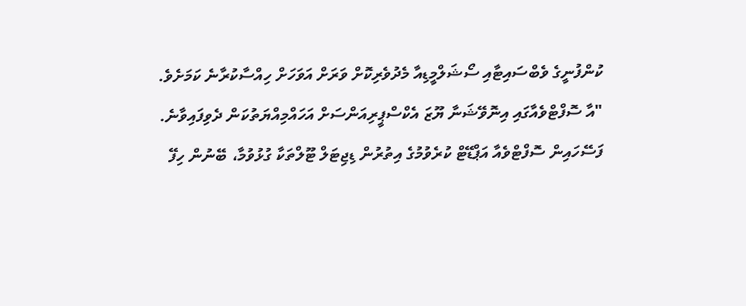ކުންފުނީގެ ވެބްސައިޓާއި ސޯޝަލްމީޑިއާ މެދުވެރިކޮށް ވަރަށް އަވަހަށް ހިއްސާކުރާނެ ކަމަށެވެ.
"އާ ސޮފްޓްވެއާގައި އިނޮވޭޝަނާ ޔޫޒަ އެކްސްޕީރިއަންސަށް އަހައްމިއްޔަތުކަން ދެވިފައިވާނެ.
ފަސޭހައިން ސޮފްޓްވެއާ އަޕްޑޭޓް ކުރެވުމުގެ އިތުރުން ޑިޖިޓަލް ޓޫލްތަކާ ގުޅުވުމާ، ބޭނުން ހިފޭ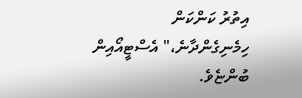އިތުރު ކަންކަން ހިމެނިގެންދާނެ،" އެސްޓީއޯއިން ބުންޏެވެ.